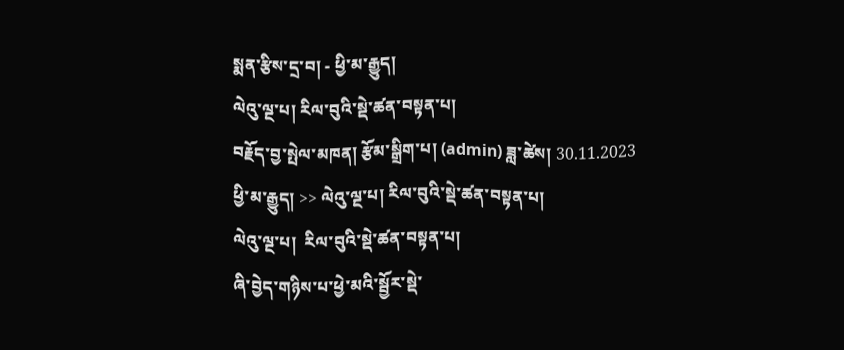སྨན་རྩིས་དྲ་བ། - ཕྱི་མ་རྒྱུད།
ལེའུ་ལྔ་པ། རིལ་བུའི་སྡེ་ཚན་བསྟན་པ།
བརྗོད་བྱ་སྤེལ་མཁན། རྩོམ་སྒྲིག་པ། (admin) ཟླ་ཚེས། 30.11.2023
ཕྱི་མ་རྒྱུད། >> ལེའུ་ལྔ་པ། རིལ་བུའི་སྡེ་ཚན་བསྟན་པ།
ལེའུ་ལྔ་པ།  རིལ་བུའི་སྡེ་ཚན་བསྟན་པ།
ཞི་བྱེད་གཉིས་པ་ཕྱེ་མའི་སྦྱོར་སྡེ་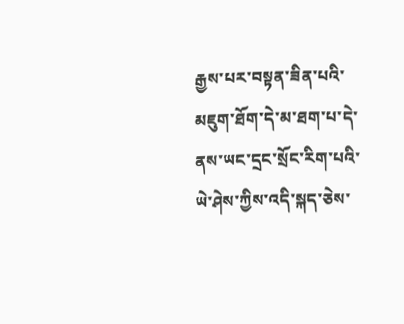རྒྱས་པར་བསྟན་ཟིན་པའི་མཇུག་ཐོག་དེ་མ་ཐག་པ་དེ་ནས་ཡང་དྲང་སྲོང་རིག་པའི་ཡེ་ཤེས་ཀྱིས་འདི་སྐད་ཅེས་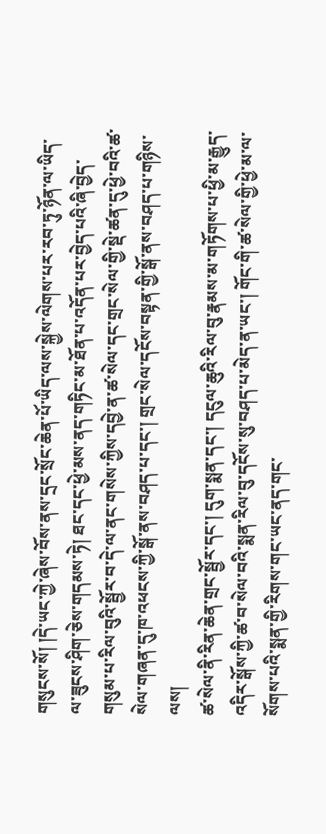གསུངས་སོ། །དེ་ཡང་ཀྱེ་ཞེས་བོས་ནས་དྲང་སྲོང་ཆེན་པོ་ཡིད་ལས་སྐྱེས་ལེགས་པར་རབ་ཏུ་ཉོན་ལ་ཡིད་ལ་ཟུངས་ཤིག་ཅེས་གདམས་ཏེ། ཐང་དང་ཕྱེ་མས་ནད་གཏིང་མ་ཐོན་པ་འདོན་པར་བྱེད་པའི་ཞི་བྱེད་གསུམ་པ་རིལ་བུའི་སྦྱོར་བ་དེ་ལ་ནང་གསེས་ཀྱིས་དབྱེ་ན་ཚ་སེལ་དང་གྲང་སེལ་གྱི་སྡེ་ཚན་དུ་ཕྱེ་བའི་ཚ་སེལ་གཞན་དུ་ཁ་འཕངས་ཀྱི་སྒོ་ནས་བཤད་པ་དང་། གྲང་སེལ་དངོས་བསྟན་གྱི་སྒོ་ནས་བཤད་པ་གཉིས་ལས།
ཚ་སེལ་ནི་རིན་ཆེན་གྲང་སྦྱོར་དང་། དུག་སྨན་དང་། དངུལ་ཆུའི་རིལ་བུ་རྣམས་མ་གཏོགས་པ་ཕྱི་མ་རྒྱུད་འདིར་སྒོས་ཀྱི་ཚ་བ་སེལ་བའི་སྨན་རིལ་བུ་དངོས་སུ་བཤད་པ་མེད་ན་ཡང་། གོང་གི་ཚ་སེལ་གྱི་ཕྱེ་མ་ལ་སོགས་པའི་སྨན་གྱི་རིགས་གང་ཡང་ནད་གང་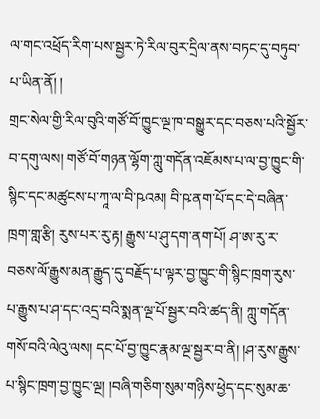ལ་གང་འཕྲོད་རིག་པས་སྦྱར་ཏེ་རིལ་བུར་དྲིལ་ནས་བཏང་དུ་བཏུབ་པ་ཡིན་ནོ། །
གྲང་སེལ་གྱི་རིལ་བུའི་གཙོ་བོ་ཁྱུང་ལྔ་ཁ་བསྒྱུར་དང་བཅས་པའི་སྦྱོར་བ་དགུ་ལས། གཙོ་བོ་གཉན་ལྷོག་ཀླུ་གདོན་འཇོམས་པ་ལ་བྱ་ཁྱུང་གི་སྙིང་དང་མཚུངས་པ་ཀཱ་ལ་བི་ཥའམ། བི་ཥ་ནག་པོ་དང་དེ་བཞིན་ཁྲག་གླ་རྩི། རུས་པར་རུ་རྟ། རྒྱུས་པ་ཤུ་དག་ནག་པོ། ཤ་ཨ་རུ་ར་བཅས་ལོ་རྒྱུས་མན་རྒྱུད་དུ་བརྗོད་པ་ལྟར་བྱ་ཁྱུང་གི་སྙིང་ཁྲག་རུས་པ་རྒྱུས་པ་ཤ་དང་འདྲ་བའི་སྨན་ལྔ་པོ་སྦྱར་བའི་ཚད་ནི། ཀླུ་གདོན་གསོ་བའི་ལེའུ་ལས། དང་པོ་བྱ་ཁྱུང་རྣམ་ལྔ་སྦྱར་བ་ནི། །ཤ་རུས་རྒྱུས་པ་སྙིང་ཁྲག་བྱ་ཁྱུང་ལྔ། །བཞི་གཅིག་སུམ་གཉིས་ཕྱེད་དང་སུམ་ཆ་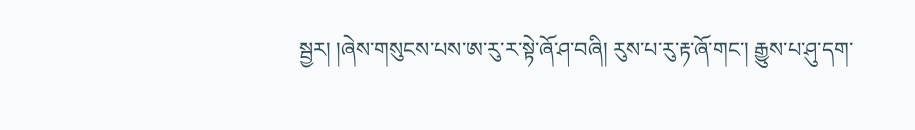སྦྱར། །ཞེས་གསུངས་པས་ཨ་རུ་ར་སྟེ་ཞོ་ཤ་བཞི། རུས་པ་རུ་རྟ་ཞོ་གང་། རྒྱུས་པ་ཤུ་དག་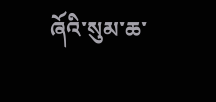ཞོའི་སུམ་ཆ་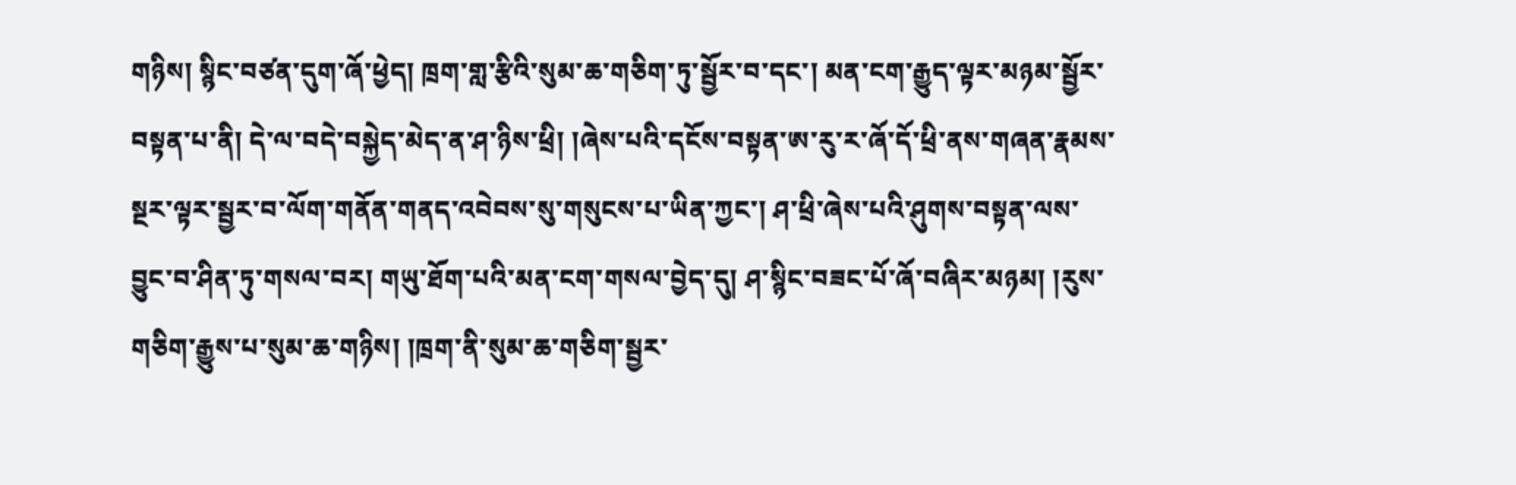གཉིས། སྙིང་བཙན་དུག་ཞོ་ཕྱེད། ཁྲག་གླ་རྩིའི་སུམ་ཆ་གཅིག་ཏུ་སྦྱོར་བ་དང་། མན་ངག་རྒྱུད་ལྟར་མཉམ་སྦྱོར་བསྟན་པ་ནི། དེ་ལ་བདེ་བསྐྱེད་མེད་ན་ཤ་ཉིས་ཕྲི། །ཞེས་པའི་དངོས་བསྟན་ཨ་རུ་ར་ཞོ་དོ་ཕྲི་ནས་གཞན་རྣམས་སྔར་ལྟར་སྦྱར་བ་ལོག་གནོན་གནད་འབེབས་སུ་གསུངས་པ་ཡིན་ཀྱང་། ཤ་ཕྲི་ཞེས་པའི་ཤུགས་བསྟན་ལས་བྱུང་བ་ཤིན་ཏུ་གསལ་བར། གཡུ་ཐོག་པའི་མན་ངག་གསལ་བྱེད་དུ། ཤ་སྙིང་བཟང་པོ་ཞོ་བཞིར་མཉམ། །རུས་གཅིག་རྒྱུས་པ་སུམ་ཆ་གཉིས། །ཁྲག་ནི་སུམ་ཆ་གཅིག་སྦྱར་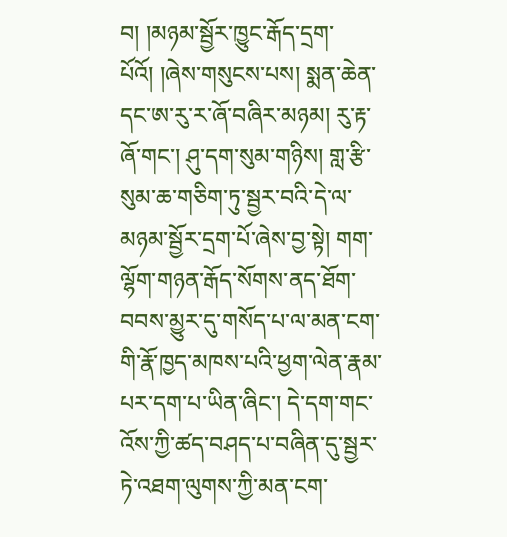བ། །མཉམ་སྦྱོར་ཁྱུང་རྒོད་དྲག་པོའོ། །ཞེས་གསུངས་པས། སྨན་ཆེན་དང་ཨ་རུ་ར་ཞོ་བཞིར་མཉམ། རུ་རྟ་ཞོ་གང་། ཤུ་དག་སུམ་གཉིས། གླ་རྩི་སུམ་ཆ་གཅིག་ཏུ་སྦྱར་བའི་དེ་ལ་མཉམ་སྦྱོར་དྲག་པོ་ཞེས་བྱ་སྟེ། གག་ལྷོག་གཉན་རྒོད་སོགས་ནད་ཐོག་བབས་མྱུར་དུ་གསོད་པ་ལ་མན་ངག་གི་རྣོ་ཁྱད་མཁས་པའི་ཕྱག་ལེན་རྣམ་པར་དག་པ་ཡིན་ཞིང་། དེ་དག་གང་འོས་ཀྱི་ཚད་བཤད་པ་བཞིན་དུ་སྦྱར་ཏེ་འཐག་ལུགས་ཀྱི་མན་ངག་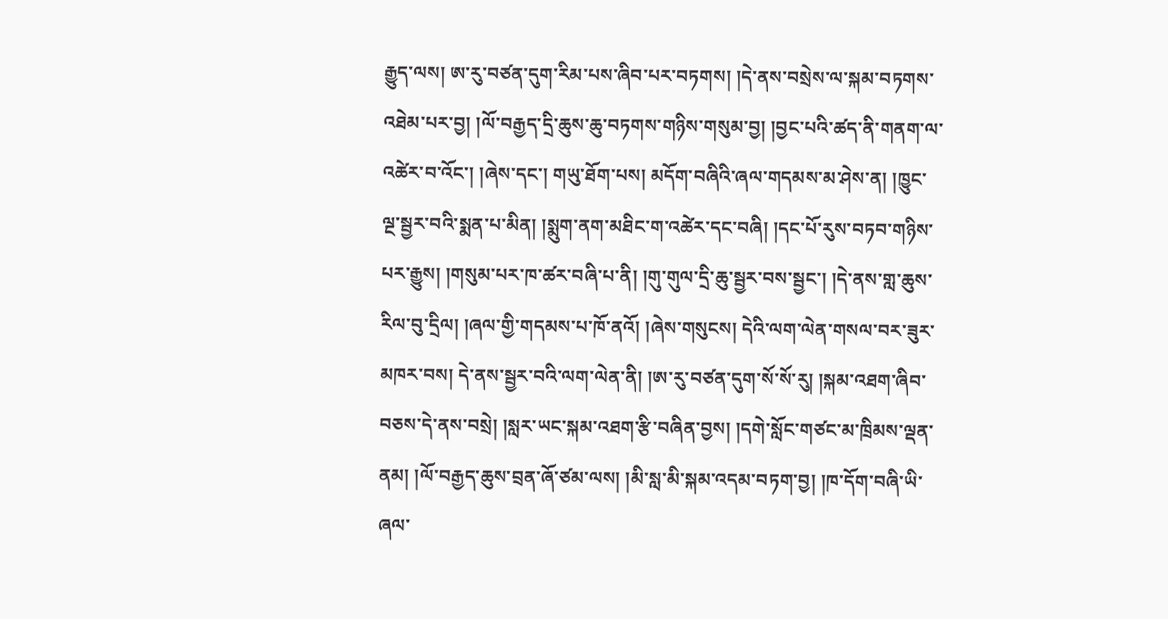རྒྱུད་ལས། ཨ་རུ་བཙན་དུག་རིམ་པས་ཞིབ་པར་བཏགས། །དེ་ནས་བསྲེས་ལ་སྐམ་བཏགས་འཐེམ་པར་བྱ། །ལོ་བརྒྱད་དྲི་ཆུས་ཆུ་བཏགས་གཉིས་གསུམ་བྱ། །བྱང་པའི་ཚད་ནི་གནག་ལ་འཚེར་བ་འོང་། །ཞེས་དང་། གཡུ་ཐོག་པས། མདོག་བཞིའི་ཞལ་གདམས་མ་ཤེས་ན། །ཁྱུང་ལྔ་སྦྱར་བའི་སྨན་པ་མིན། །སྨུག་ནག་མཐིང་ག་འཚེར་དང་བཞི། །དང་པོ་རུས་བཏབ་གཉིས་པར་རྒྱུས། །གསུམ་པར་ཁ་ཚར་བཞི་པ་ནི། །གུ་གུལ་དྲི་ཆུ་སྦྱར་བས་སྦྱང་། །དེ་ནས་གླ་ཆུས་རིལ་བུ་དྲིལ། །ཞལ་གྱི་གདམས་པ་ཁོ་ནའོ། །ཞེས་གསུངས། དེའི་ལག་ལེན་གསལ་བར་ཟུར་མཁར་བས། དེ་ནས་སྦྱར་བའི་ལག་ལེན་ནི། །ཨ་རུ་བཙན་དུག་སོ་སོ་རུ། །སྐམ་འཐག་ཞིབ་བཅས་དེ་ནས་བསྲེ། །སླར་ཡང་སྐམ་འཐག་རྩི་བཞིན་བྱས། །དགེ་སློང་གཙང་མ་ཁྲིམས་ལྡན་ནམ། །ལོ་བརྒྱད་ཆུས་བྲན་ཞོ་ཙམ་ལས། །མི་སླ་མི་སྐམ་འདམ་བཏག་བྱ། །ཁ་དོག་བཞི་ཡི་ཞལ་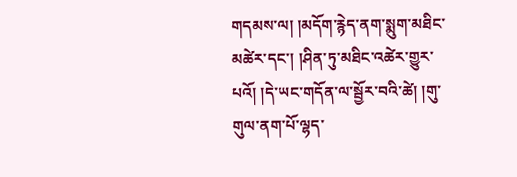གདམས་ལ། །མདོག་རྙེད་ནག་སྨུག་མཐིང་མཚེར་དང་། །ཤིན་ཏུ་མཐིང་འཚེར་གྱུར་པའོ། །དེ་ཡང་གདོན་ལ་སྦྱོར་བའི་ཚེ། །གུ་གུལ་ནག་པོ་ལྷད་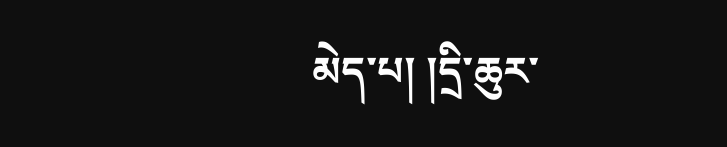མེད་པ། །དྲི་ཆུར་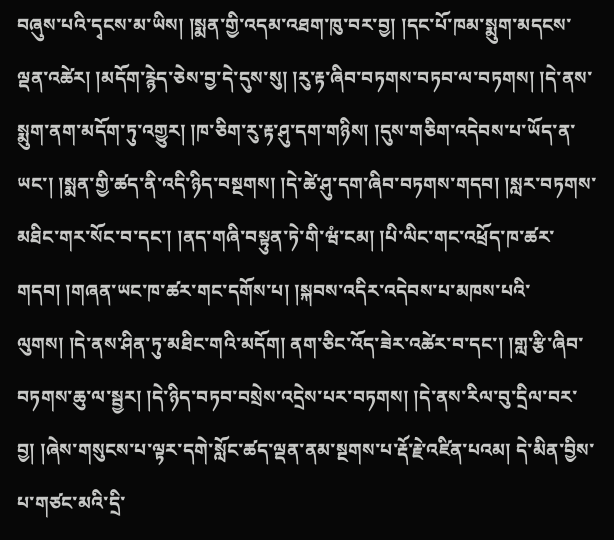བཞུས་པའི་དྭངས་མ་ཡིས། །སྨན་གྱི་འདམ་འཐག་ཁུ་བར་བྱ། །དང་པོ་ཁམ་སྨུག་མདངས་ལྡན་འཚེར། །མདོག་རྙེད་ཅེས་བྱ་དེ་དུས་སུ། །རུ་རྟ་ཞིབ་བཏགས་བཏབ་ལ་བཏགས། །དེ་ནས་སྨུག་ནག་མདོག་ཏུ་འགྱུར། །ཁ་ཅིག་རུ་རྟ་ཤུ་དག་གཉིས། །དུས་གཅིག་འདེབས་པ་ཡོད་ན་ཡང་། །སྨན་གྱི་ཚད་ནི་འདི་ཉིད་བསྔགས། །དེ་ཚེ་ཤུ་དག་ཞིབ་བཏགས་གདབ། །སླར་བཏགས་མཐིང་གར་སོང་བ་དང་། །ནད་གཞི་བསྟུན་ཏེ་གི་ཝཾ་ངམ། །པི་ལིང་གང་འཕྲོད་ཁ་ཚར་གདབ། །གཞན་ཡང་ཁ་ཚར་གང་དགོས་པ། །སྐབས་འདིར་འདེབས་པ་མཁས་པའི་ལུགས། །དེ་ནས་ཤིན་ཏུ་མཐིང་གའི་མདོག། ནག་ཅིང་འོད་ཟེར་འཚེར་བ་དང་། །གླ་རྩི་ཞིབ་བཏགས་ཆུ་ལ་སྦྱར། །དེ་ཉིད་བཏབ་བསྲེས་འདྲེས་པར་བཏགས། །དེ་ནས་རིལ་བུ་དྲིལ་བར་བྱ། །ཞེས་གསུངས་པ་ལྟར་དགེ་སློང་ཚད་ལྡན་ནམ་སྔགས་པ་རྡོ་རྗེ་འཛིན་པའམ། དེ་མིན་བྱིས་པ་གཙང་མའི་དྲི་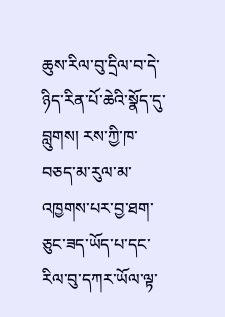ཆུས་རིལ་བུ་དྲིལ་བ་དེ་ཉིད་རིན་པོ་ཆེའི་སྣོད་དུ་བླུགས། རས་ཀྱི་ཁ་བཅད་མ་རུལ་མ་འཁྱགས་པར་བྱ་ཐག་ཅུང་ཟད་ཡོད་པ་དང་རིལ་བུ་དཀར་ཡོལ་ལྟ་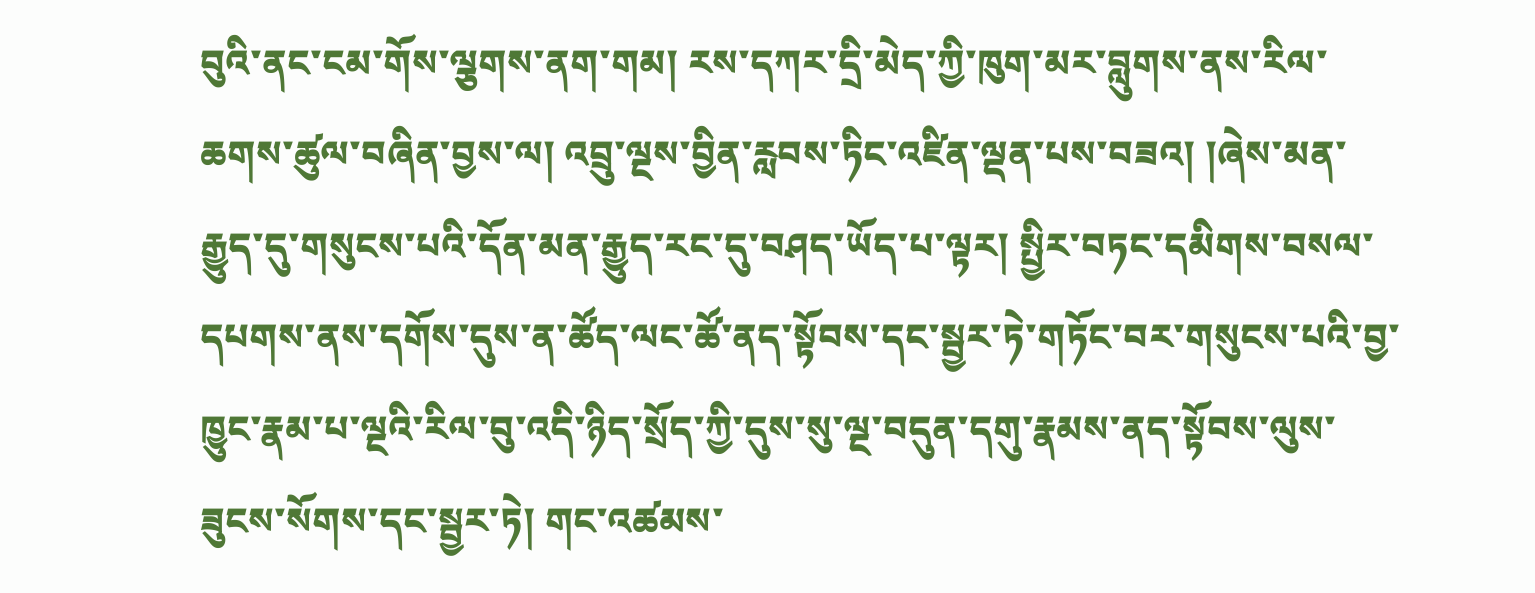བུའི་ནང་ངམ་གོས་ལྕགས་ནག་གམ། རས་དཀར་དྲི་མེད་ཀྱི་ཁུག་མར་བླུགས་ནས་རིལ་ཆགས་ཚུལ་བཞིན་བྱས་ལ། འབྲུ་ལྔས་བྱིན་རླབས་ཏིང་འཛིན་ལྡན་པས་བཟའ། །ཞེས་མན་རྒྱུད་དུ་གསུངས་པའི་དོན་མན་རྒྱུད་རང་དུ་བཤད་ཡོད་པ་ལྟར། སྤྱིར་བཏང་དམིགས་བསལ་དཔགས་ནས་དགོས་དུས་ན་ཚོད་ལང་ཚོ་ནད་སྟོབས་དང་སྦྱར་ཏེ་གཏོང་བར་གསུངས་པའི་བྱ་ཁྱུང་རྣམ་པ་ལྔའི་རིལ་བུ་འདི་ཉིད་སྲོད་ཀྱི་དུས་སུ་ལྔ་བདུན་དགུ་རྣམས་ནད་སྟོབས་ལུས་ཟུངས་སོགས་དང་སྦྱར་ཏེ། གང་འཚམས་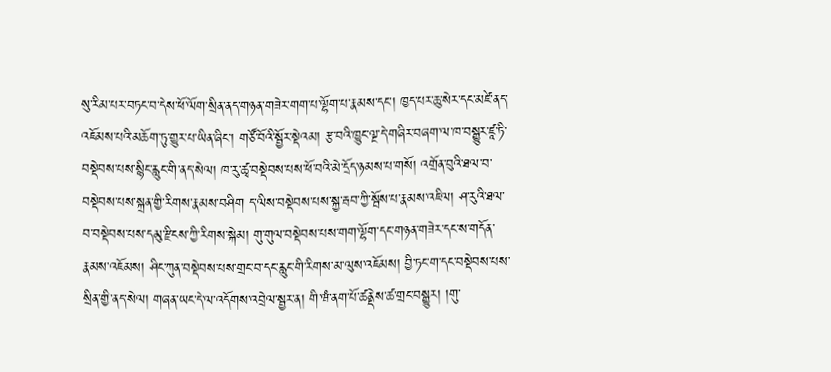སུ་རིམ་པར་བཏང་བ་དེས་ཕོ་ལོག་སྲིན་ནད་གཉན་གཟེར་གག་པ་ལྷོག་པ་རྣམས་དང་། ཁྱད་པར་ཆུ་སེར་དང་མཛེ་ནད་འཇོམས་པའི་མཆོག་ཏུ་གྱུར་པ་ཡིན་ཞིང་། གཙོ་བོའི་སྦྱོར་སྡེའམ། རྩ་བའི་ཁྱུང་ལྔ་དེ་གཞིར་བཞག་ལ་ཁ་བསྒྱུར་ཛཱ་ཏི་བསྡེབས་པས་སྙིང་རླུང་གི་ནད་སེལ། ཁ་རུ་ཚྭ་བསྡེབས་པས་ཕོ་བའི་མེ་དྲོད་ཉམས་པ་གསོ། འགྲོན་བུའི་ཐལ་བ་བསྡེབས་པས་སྐྲན་གྱི་རིགས་རྣམས་བཤིག ད་ལིས་བསྡེབས་པས་སྐྱ་རྦབ་ཀྱི་སྦོས་པ་རྣམས་འཇིལ། ཤ་རུའི་ཐལ་བ་བསྡེབས་པས་དམུ་རྫིངས་ཀྱི་རིགས་སྐེམ། གུ་གུལ་བསྡེབས་པས་གག་ལྷོག་དང་གཉན་གཟེར་དང་ས་གདོན་རྣམས་འཇོམས། ཤིང་ཀུན་བསྡེབས་པས་གྲང་བ་དང་རླུང་གི་རིགས་མ་ལུས་འཇོམས། བྱི་ཏང་ག་དང་བསྡེབས་པས་སྲིན་གྱི་ནད་སེལ། གཞན་ཡང་དེ་ལ་འདོགས་འབྲེལ་སྦྱར་ན། གི་ཝཾ་ནག་པོ་ཚནྡེས་ཚ་གྲང་བསྒྱུར། །གུ་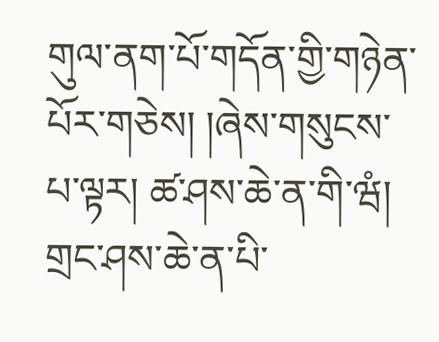གུལ་ནག་པོ་གདོན་གྱི་གཉེན་པོར་གཅེས། །ཞེས་གསུངས་པ་ལྟར། ཚ་ཤས་ཆེ་ན་གི་ཝཾ། གྲང་ཤས་ཆེ་ན་པི་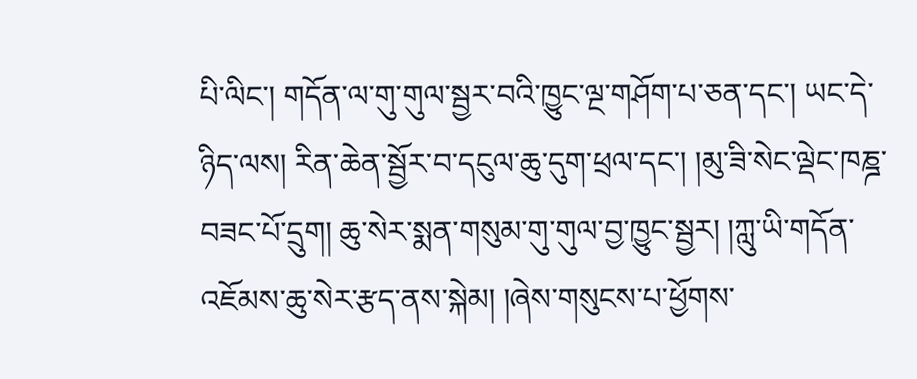པི་ལིང་། གདོན་ལ་གུ་གུལ་སྦྱར་བའི་ཁྱུང་ལྔ་གཤོག་པ་ཅན་དང་། ཡང་དེ་ཉིད་ལས། རིན་ཆེན་སྦྱོར་བ་དངུལ་ཆུ་དུག་ཕྲལ་དང་། །མུ་ཟི་སེང་ལྡེང་ཁཎྜ་བཟང་པོ་དྲུག། ཆུ་སེར་སྨན་གསུམ་གུ་གུལ་བྱ་ཁྱུང་སྦྱར། །ཀླུ་ཡི་གདོན་འཇོམས་ཆུ་སེར་རྩད་ནས་སྐེམ། །ཞེས་གསུངས་པ་ཕྱོགས་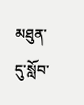མཐུན་དུ་སློབ་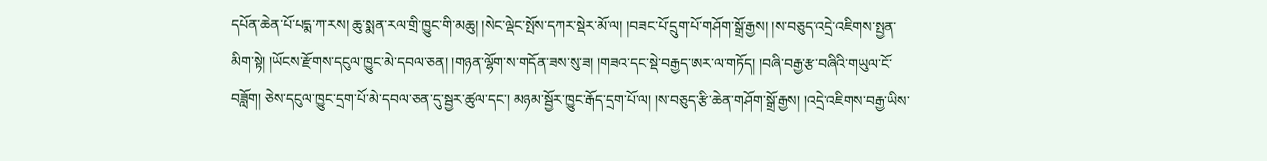དཔོན་ཆེན་པོ་པདྨ་ཀ་རས། ཆུ་སྨན་རལ་གྲི་ཁྱུང་གི་མཆུ། །སེང་ལྡེང་སྤོས་དཀར་སྡེར་མོ་ལ། །བཟང་པོ་དྲུག་པོ་གཤོག་སྒྲོ་རྒྱས། །ས་བཅུད་འདྲེ་འཇིགས་སྤྱན་མིག་སྟེ། །ཡོངས་རྫོགས་དངུལ་ཁྱུང་མེ་དབལ་ཅན། །གཉན་ལྷོག་ས་གདོན་ཟས་སུ་ཟ། །གཟའ་དང་སྡེ་བརྒྱད་ཨར་ལ་གཏོད། །བཞི་བརྒྱ་རྩ་བཞིའི་གཡུལ་ངོ་བཟློག། ཅེས་དངུལ་ཁྱུང་དྲག་པོ་མེ་དབལ་ཅན་དུ་སྦྱར་ཚུལ་དང་། མཉམ་སྦྱོར་ཁྱུང་རྒོད་དྲག་པོ་ལ། །ས་བཅུད་རྩི་ཆེན་གཤོག་སྒྲོ་རྒྱས། །འདྲེ་འཇིགས་བརྒྱ་ཡིས་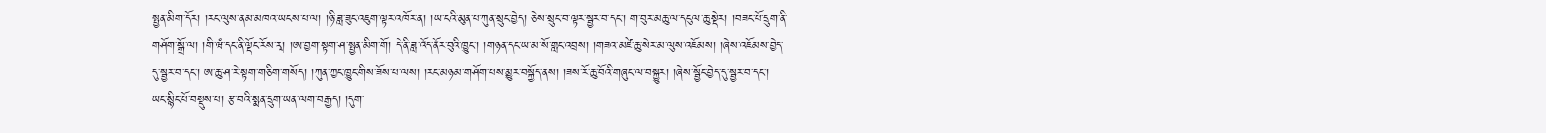སྤྱན་མིག་དོར། །རང་ལུས་ནམ་མཁའ་ཡངས་པ་ལ། །ཉི་ཟླ་ཟུང་འཇུག་ལྟར་འཁོར་ན། །ཡ་ངའི་མུན་པ་ཀུན་སྲུང་བྱེད། ཅེས་སྲུང་བ་ལྟར་སྦྱར་བ་དང་། ག་བུར་མཆུ་ལ་དངུལ་ཆུ་སྡེར། །བཟང་པོ་དྲུག་ནི་གཤོག་སྒྲོ་ལ། །གི་ཝཾ་དང་ནི་ལྡོང་རོས་རྭ། །ཨ་བྱག་སྟག་ཤ་སྤྱན་མིག་གོ། དེ་ནི་ཟླ་འོད་ནོར་བུའི་ཁྱུང་། །གཉན་དང་ཡ་མ་སོ་གླང་འབྲས། །གཟའ་མཛེ་ཆུ་སེར་མ་ལུས་འཇོམས། །ཞེས་འཇོམས་བྱེད་དུ་སྦྱར་བ་དང་། ཨ་ཆུ་ཤ་རེ་སྟག་གཅིག་གསོད། །ཀུན་ཀྱང་ཁྱུང་གིས་ཟོས་པ་ལས། །རང་མཉམ་གཤོག་པས་མྱུར་བསྐྱོད་ནས། །ཟས་རོ་ཆུ་བོའི་གཞུང་ལ་བསྐྱུར། །ཞེས་སྦྱོང་བྱེད་དུ་སྦྱར་བ་དང་། ཡང་སྙིང་པོ་བསྡུས་པ། རྩ་བའི་སྨན་དྲུག་ཡན་ལག་བརྒྱད། །དུག་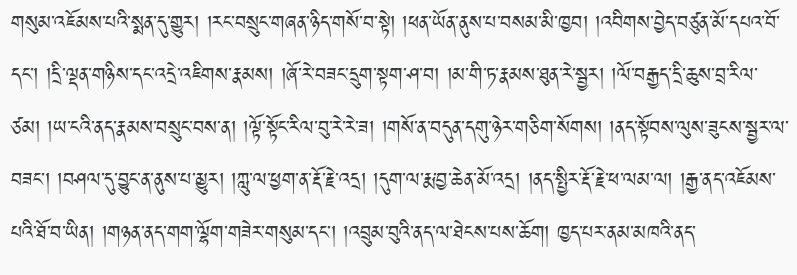གསུམ་འཇོམས་པའི་སྨན་དུ་གྱུར། །རང་བསྲུང་གཞན་ཉིད་གསོ་བ་སྟེ། །ཕན་ཡོན་ནུས་པ་བསམ་མི་ཁྱབ། །འབིགས་བྱེད་བཙུན་མོ་དཔའ་བོ་དང་། །དྲི་ལྡན་གཉིས་དང་འདྲེ་འཇིགས་རྣམས། །ཞོ་རེ་བཟང་དྲུག་སྟག་ཤ་བ། །མ་གི་ཏ་རྣམས་ཐུན་རེ་སྦྱར། །ལོ་བརྒྱད་དྲི་ཆུས་བྲ་རིལ་ཙམ། །ཡ་ངའི་ནད་རྣམས་བསྲུང་བས་ན། །ལྟོ་སྟོང་རིལ་བུ་རེ་རེ་ཟ། །གསོ་ན་བདུན་དགུ་ཉེར་གཅིག་སོགས། །ནད་སྟོབས་ལུས་ཟུངས་སྦྱར་ལ་བཟང་། །བཤལ་དུ་བྱུང་ན་ནུས་པ་མྱུར། །ཀླུ་ལ་ཕྱག་ན་རྡོ་རྗེ་འདྲ། །དུག་ལ་རྨ་བྱ་ཆེན་མོ་འདྲ། །ནད་སྤྱིར་རྡོ་རྗེ་ཕ་ལམ་ལ། །རྒྱ་ནད་འཇོམས་པའི་ཐོ་བ་ཡིན། །གཉན་ནད་གག་ལྷོག་གཟེར་གསུམ་དང་། །འབྲུམ་བུའི་ནད་ལ་ཐེངས་པས་ཆོག། ཁྱད་པར་ནམ་མཁའི་ནད་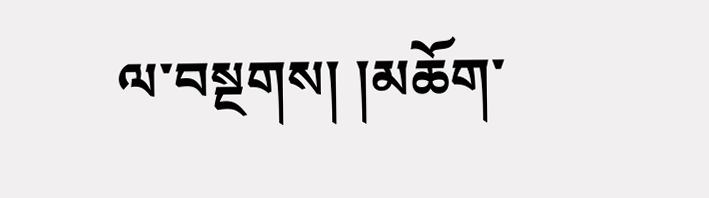ལ་བསྔགས། །མཆོག་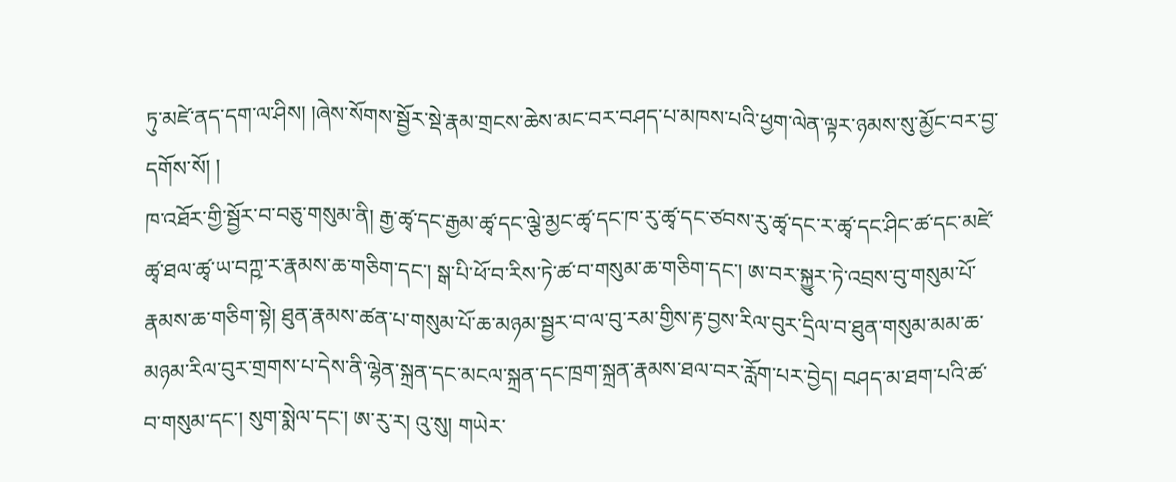ཏུ་མཛེ་ནད་དག་ལ་ཤིས། །ཞེས་སོགས་སྦྱོར་སྡེ་རྣམ་གྲངས་ཆེས་མང་བར་བཤད་པ་མཁས་པའི་ཕྱག་ལེན་ལྟར་ཉམས་སུ་མྱོང་བར་བྱ་དགོས་སོ། །
ཁ་འཐོར་གྱི་སྦྱོར་བ་བཅུ་གསུམ་ནི། རྒྱ་ཚྭ་དང་རྒྱམ་ཚྭ་དང་ལྕེ་མྱང་ཚྭ་དང་ཁ་རུ་ཚྭ་དང་ཙབས་རུ་ཚྭ་དང་ར་ཚྭ་དང་ཤིང་ཚ་དང་མཛེ་ཚྭ་ཐལ་ཚྭ་ཡ་བཀྵ་ར་རྣམས་ཆ་གཅིག་དང་། སྒ་པི་ཕོ་བ་རིས་ཏེ་ཚ་བ་གསུམ་ཆ་གཅིག་དང་། ཨ་བར་སྐྱུར་ཏེ་འབྲས་བུ་གསུམ་པོ་རྣམས་ཆ་གཅིག་སྟེ། ཐུན་རྣམས་ཚན་པ་གསུམ་པོ་ཆ་མཉམ་སྦྱར་བ་ལ་བུ་རམ་གྱིས་རྟ་བྱས་རིལ་བུར་དྲིལ་བ་ཐུན་གསུམ་མམ་ཆ་མཉམ་རིལ་བུར་གྲགས་པ་དེས་ནི་ལྷེན་སྐྲན་དང་མངལ་སྐྲན་དང་ཁྲག་སྐྲན་རྣམས་ཐལ་བར་རློག་པར་བྱེད། བཤད་མ་ཐག་པའི་ཚ་བ་གསུམ་དང་། སུག་སྨེལ་དང་། ཨ་རུ་ར། འུ་སུ། གཡེར་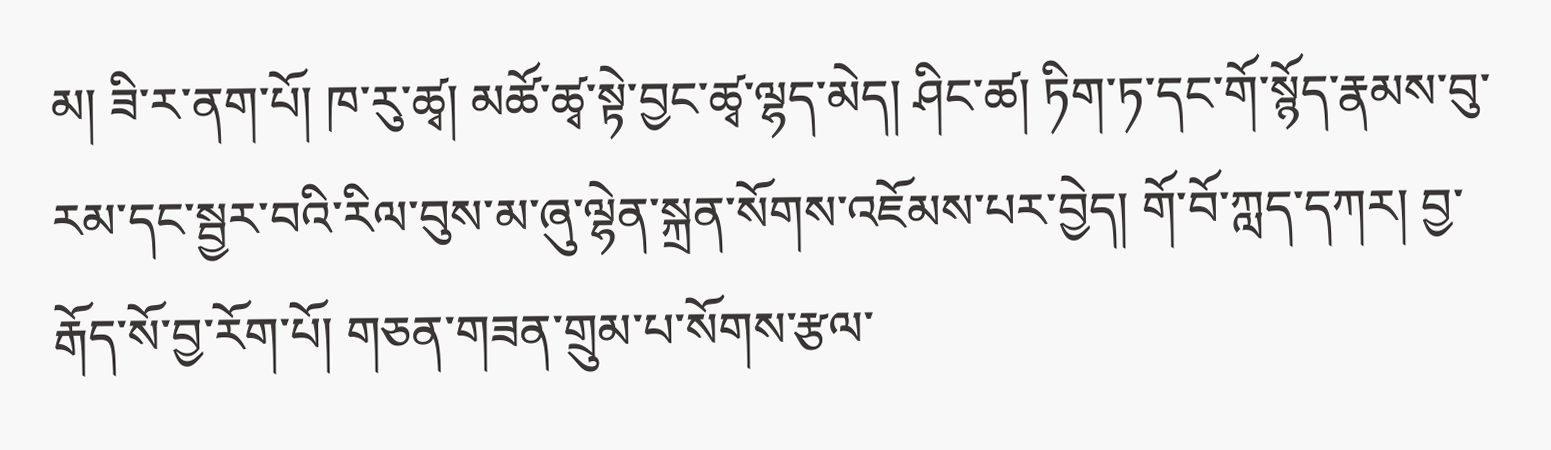མ། ཟི་ར་ནག་པོ། ཁ་རུ་ཚྭ། མཚོ་ཚྭ་སྟེ་བྱང་ཚྭ་ལྷད་མེད། ཤིང་ཚ། ཏིག་ཏ་དང་གོ་སྙོད་རྣམས་བུ་རམ་དང་སྦྱར་བའི་རིལ་བུས་མ་ཞུ་ལྷེན་སྐྲན་སོགས་འཇོམས་པར་བྱེད། གོ་བོ་ཀླད་དཀར། བྱ་རྒོད་སོ་བྱ་རོག་པོ། གཅན་གཟན་གྲུམ་པ་སོགས་རྩལ་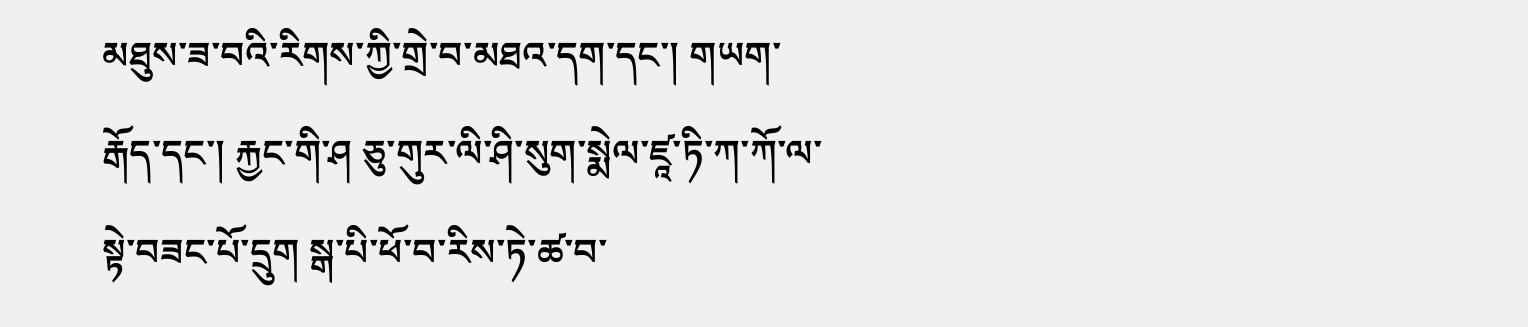མཐུས་ཟ་བའི་རིགས་ཀྱི་གྲེ་བ་མཐའ་དག་དང་། གཡག་རྒོད་དང་། རྐྱང་གི་ཤ ཅུ་གུར་ལི་ཤི་སུག་སྨེལ་ཛཱ་ཏི་ཀ་ཀོ་ལ་སྟེ་བཟང་པོ་དྲུག སྒ་པི་ཕོ་བ་རིས་ཏེ་ཚ་བ་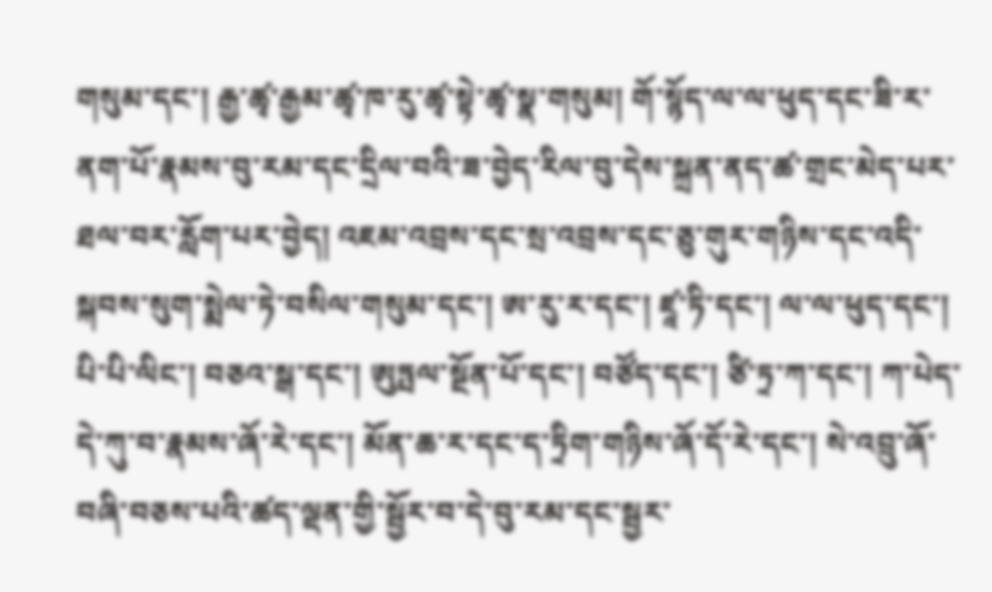གསུམ་དང་། རྒྱ་ཚྭ་རྒྱམ་ཚྭ་ཁ་རུ་ཚྭ་སྟེ་ཚྭ་སྣ་གསུམ། གོ་སྙོད་ལ་ལ་ཕུད་དང་ཟི་ར་ནག་པོ་རྣམས་བུ་རམ་དང་དྲིལ་བའི་ཟ་བྱེད་རིལ་བུ་དེས་སྐྲན་ནད་ཚ་གྲང་མེད་པར་ཐལ་བར་རློག་པར་བྱེད། འཇམ་འབྲས་དང་སྲ་འབྲས་དང་ཅུ་གུར་གཉིས་དང་འདི་སྐབས་སུག་སྨེལ་ཏེ་བསིལ་གསུམ་དང་། ཨ་རུ་ར་དང་། ཛཱ་ཏི་དང་། ལ་ལ་ཕུད་དང་། པི་པི་ལིང་། བཅའ་སྒ་དང་། ཨུཏྤལ་སྔོན་པོ་དང་། བཙོད་དང་། ཙི་ཏྲ་ཀ་དང་། ཀ་པེད་དེ་ཀུ་བ་རྣམས་ཞོ་རེ་དང་། མོན་ཆ་ར་དང་ད་ཏྲིག་གཉིས་ཞོ་དོ་རེ་དང་། སེ་འབྲུ་ཞོ་བཞི་བཅས་པའི་ཚད་ལྡན་གྱི་སྦྱོར་བ་དེ་བུ་རམ་དང་སྦྱར་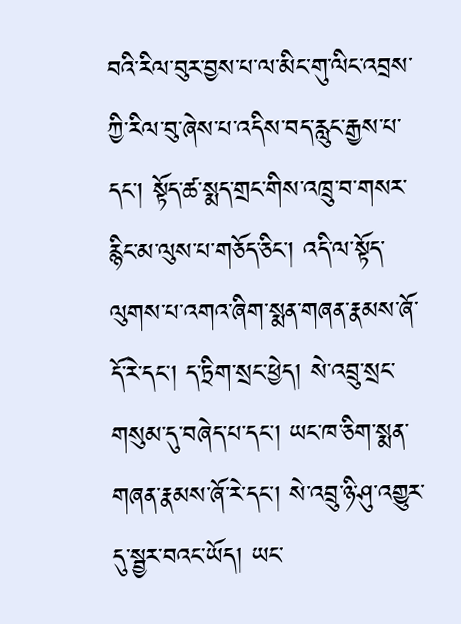བའི་རིལ་བུར་བྱས་པ་ལ་མིང་གུ་ལིང་འབྲས་ཀྱི་རིལ་བུ་ཞེས་པ་འདིས་བད་རླུང་རྒྱས་པ་དང་། སྟོད་ཚ་སྨད་གྲང་གིས་འཁྲུ་བ་གསར་རྙིང་མ་ལུས་པ་གཅོད་ཅིང་། འདི་ལ་སྟོད་ལུགས་པ་འགའ་ཞིག་སྨན་གཞན་རྣམས་ཞོ་དོ་རེ་དང་། ད་ཏྲིག་སྲང་ཕྱེད། སེ་འབྲུ་སྲང་གསུམ་དུ་བཞེད་པ་དང་། ཡང་ཁ་ཅིག་སྨན་གཞན་རྣམས་ཞོ་རེ་དང་། སེ་འབྲུ་ཉི་ཤུ་འགྱུར་དུ་སྦྱར་བའང་ཡོད། ཡང་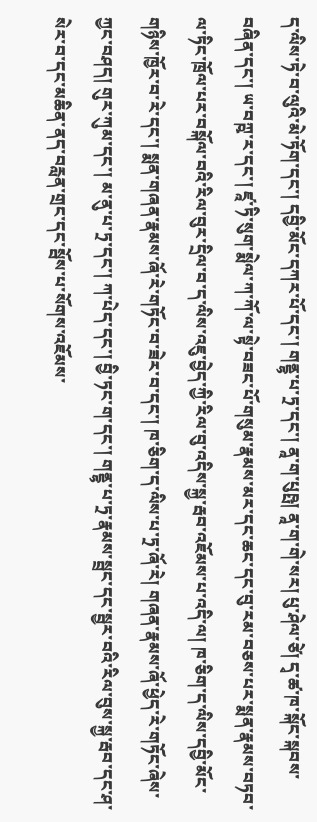ད་ལིས་ཏེ་བ་ལུའི་མེ་ཏོག་དང་། དབྱི་མོང་དཀར་པོ་དང་། གནྡྷ་པ་ཏྲ་དང་། ནཱ་ག་པུཥྤ། ནཱ་ག་གེ་སར། པུ་ཤེལ་ཙེ། དྭ་ཚ་ཁ་སྐོང་སྐབས་བཞིན་དང་། ཡ་བཀྵ་ར་དང་། ཛཱ་ཏི་སུག་སྨེལ་ཀ་ཀོ་ལ་སྟེ་བཟང་པོ་གསུམ་རྣམས་མར་དང་ཆང་དང་བུ་རམ་བཅས་པར་སྨན་རྣམས་བཏབ་ལ་ཏིང་ཁྲོལ་པར་བསྐོལ་བའི་རིལ་བུར་དྲིལ་བ་ད་ལིས་འཇུ་བྱེད་ཀྱི་རིལ་བུ་འདིས་སྐྱ་རྦབ་འཇོམས་པ་འདི་ལ། ཁ་ཅིག་ད་ལིས་དབྱི་མོང་གཉིས་ཁྱོར་བ་རེ་དང་། སྨན་གཞན་རྣམས་ཞོ་རེ་གཏོང་བ་ཟེར་བ་དང་། ཁ་ཅིག་ད་ལིས་པ་ཏྲ་ཞོ་རེ། གཞན་རྣམས་ཞོ་ཕྱེད་རེ་གཏོང་ཞེས་ཀྱང་བཤད། གུར་ཀུམ་དང་། མ་ནུ་པ་ཏྲ་དང་། ཀ་པེད་དང་། བྱི་ཏང་ག་དང་། གནྡྷ་པ་ཏྲ་རྣམས་སྦྲང་དང་སྦྱར་བའི་རིལ་བུས་སྐྱ་རྦབ་དང་ཤ་སེར་བ་དང་མཆིན་ནད་བརླན་གྲང་དང་སྦོས་པ་སོགས་འཇོམས་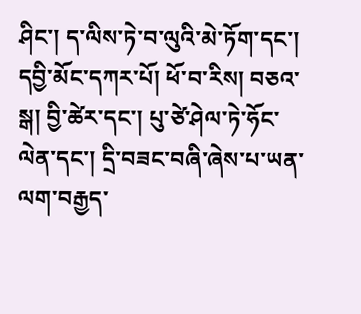ཤིང་། ད་ལིས་ཏེ་བ་ལུའི་མེ་ཏོག་དང་། དབྱི་མོང་དཀར་པོ། ཕོ་བ་རིས། བཅའ་སྒ། བྱི་ཚེར་དང་། པུ་ཙེ་ཤེལ་ཏེ་ཧོང་ལེན་དང་། དྲི་བཟང་བཞི་ཞེས་པ་ཡན་ལག་བརྒྱད་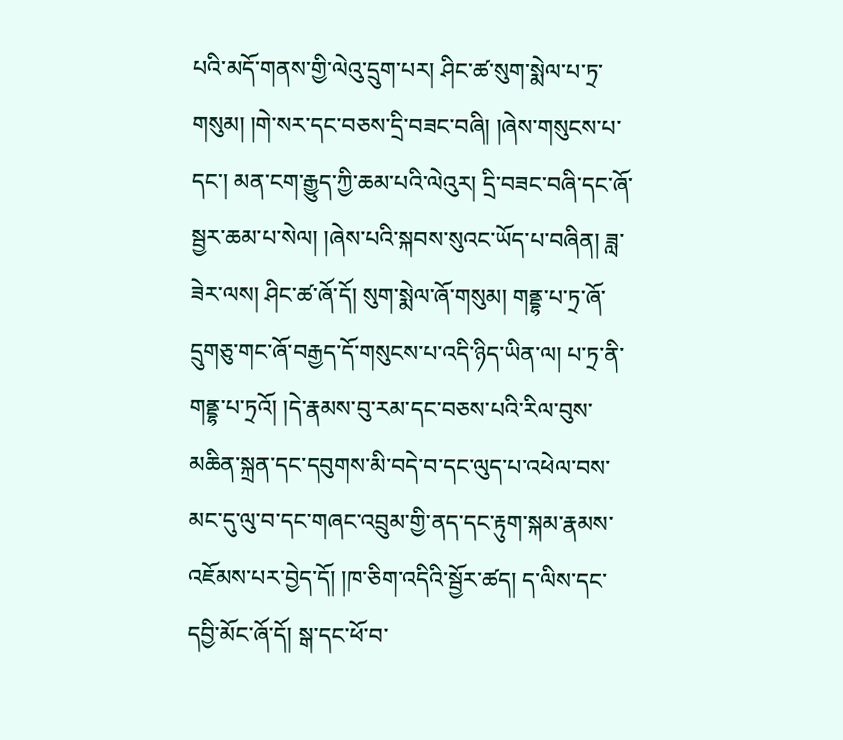པའི་མདོ་གནས་གྱི་ལེའུ་དྲུག་པར། ཤིང་ཚ་སུག་སྨེལ་པ་ཏྲ་གསུམ། །གེ་སར་དང་བཅས་དྲི་བཟང་བཞི། །ཞེས་གསུངས་པ་དང་། མན་ངག་རྒྱུད་ཀྱི་ཆམ་པའི་ལེའུར། དྲི་བཟང་བཞི་དང་ཞོ་སྦྱར་ཆམ་པ་སེལ། །ཞེས་པའི་སྐབས་སུའང་ཡོད་པ་བཞིན། ཟླ་ཟེར་ལས། ཤིང་ཚ་ཞོ་དོ། སུག་སྨེལ་ཞོ་གསུམ། གནྡྷ་པ་ཏྲ་ཞོ་དྲུགཅུ་གང་ཞོ་བརྒྱད་དོ་གསུངས་པ་འདི་ཉིད་ཡིན་ལ། པ་ཏྲ་ནི་གནྡྷ་པ་ཏྲའོ། །དེ་རྣམས་བུ་རམ་དང་བཅས་པའི་རིལ་བུས་མཆིན་སྐྲན་དང་དབུགས་མི་བདེ་བ་དང་ལུད་པ་འཕེལ་བས་མང་དུ་ལུ་བ་དང་གཞང་འབྲུམ་གྱི་ནད་དང་རྟུག་སྐམ་རྣམས་འཇོམས་པར་བྱེད་དོ། །ཁ་ཅིག་འདིའི་སྦྱོར་ཚད། ད་ལིས་དང་དབྱི་མོང་ཞོ་དོ། སྒ་དང་ཕོ་བ་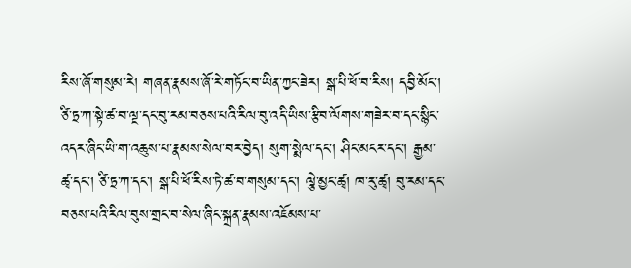རིས་ཞོ་གསུམ་རེ། གཞན་རྣམས་ཞོ་རེ་གཏོང་བ་ཡིན་ཀྱང་ཟེར། སྒ་པི་ཕོ་བ་རིས། དབྱི་མོང་། ཙི་ཏྲ་ཀ་སྟེ་ཚ་བ་ལྔ་དང་བུ་རམ་བཅས་པའི་རིལ་བུ་འདི་ཡིས་རྩིབ་ལོགས་གཟེར་བ་དང་སྙིང་འདར་ཞིང་ཡི་ག་འཆུས་པ་རྣམས་སེལ་བར་བྱེད། སུག་སྨེལ་དང་། ཤིང་མངར་དང་། རྒྱམ་ཚྭ་དང་། ཙི་ཏྲ་ཀ་དང་། སྒ་པི་ཕོ་རིས་ཏེ་ཚ་བ་གསུམ་དང་། ལྕེ་མྱང་ཚྭ། ཁ་རུ་ཚྭ། བུ་རམ་དང་བཅས་པའི་རིལ་བུས་གྲང་བ་སེལ་ཞིང་སྐྲན་རྣམས་འཇོམས་པ་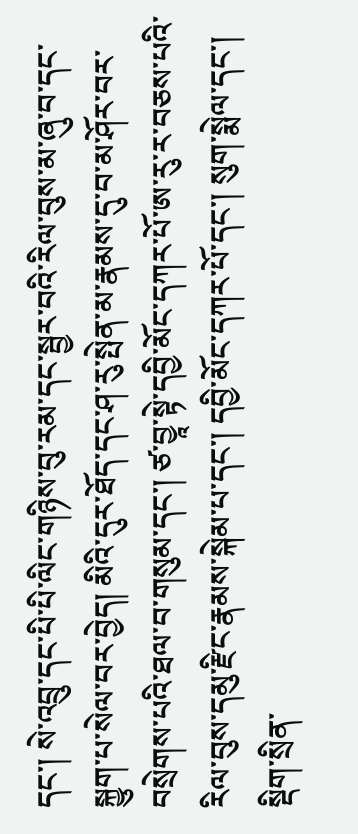དང་། སེ་འབྲུ་དང་པི་པི་ལིང་གཉིས་བུ་རམ་དང་སྦྱར་བའི་རིལ་བུས་མ་ཞུ་བ་དང་སྐྱུག་པ་སེལ་བར་བྱེད། མིའི་དུར་ཐོད་དང་ཤ་རུ་སྤེན་མ་རྣམས་དུ་བ་མ་ཤོར་བར་བསྲེགས་པའི་ཐལ་བ་གསུམ་དང་། ཙ་བྱཱ་སྟེ་དབྱི་མོང་དཀར་པོ་ཨ་རུ་ར་བཅས་པའི་རིལ་བུས་དམུ་རྫིང་རྣམས་སྐེམ་པ་དང་། དབྱི་མོང་དཀར་པོ་དང་། སུག་སྨེལ་དང་། སྡིག་སྲིན་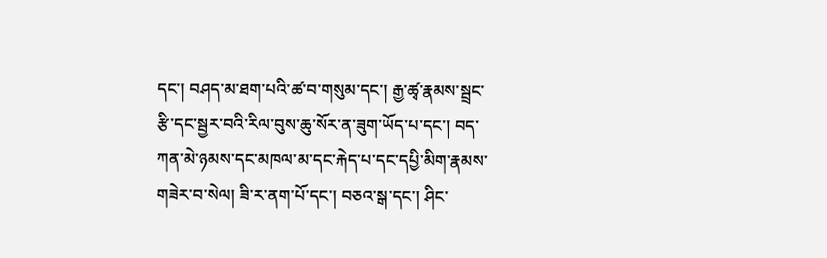དང་། བཤད་མ་ཐག་པའི་ཚ་བ་གསུམ་དང་། རྒྱ་ཚྭ་རྣམས་སྦྲང་རྩི་དང་སྦྱར་བའི་རིལ་བུས་ཆུ་སོར་ན་ཟུག་ཡོད་པ་དང་། བད་ཀན་མེ་ཉམས་དང་མཁལ་མ་དང་རྐེད་པ་དང་དཔྱི་མིག་རྣམས་གཟེར་བ་སེལ། ཟི་ར་ནག་པོ་དང་། བཅའ་སྒ་དང་། ཤིང་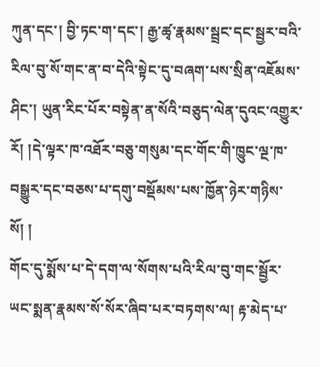ཀུན་དང་། བྱི་ཏང་ག་དང་། རྒྱ་ཚྭ་རྣམས་སྦྲང་དང་སྦྱར་བའི་རིལ་བུ་སོ་གང་ན་བ་དེའི་སྟེང་དུ་བཞག་པས་སྲིན་འཇོམས་ཤིང་། ཡུན་རིང་པོར་བསྟེན་ན་སོའི་བཅུད་ལེན་དུའང་འགྱུར་རོ། །དེ་ལྟར་ཁ་འཐོར་བཅུ་གསུམ་དང་གོང་གི་ཁྱུང་ལྔ་ཁ་བསྒྱུར་དང་བཅས་པ་དགུ་བསྡོམས་པས་ཁྱོན་ཉེར་གཉིས་སོ། །
གོང་དུ་སྨོས་པ་དེ་དག་ལ་སོགས་པའི་རིལ་བུ་གང་སྦྱོར་ཡང་སྨན་རྣམས་སོ་སོར་ཞིབ་པར་བཏགས་ལ། རྟ་མེད་པ་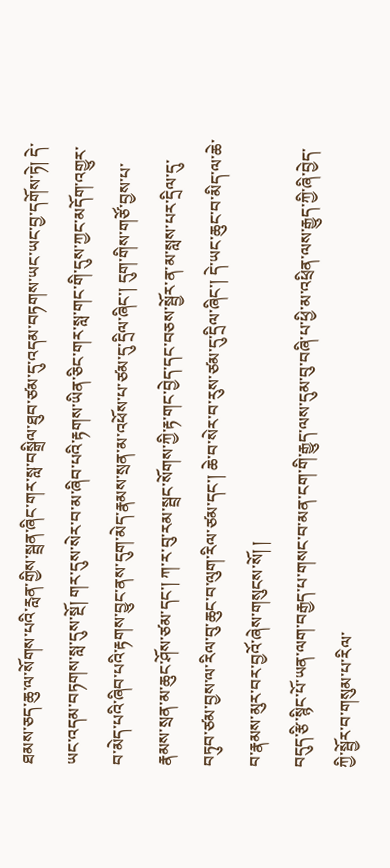ཐམས་ཅད་ཆུ་ལ་སོགས་པའི་རླན་གྱིས་སྦྲན་ཞིང་གར་སླ་བསྒྲིལ་ཐུབ་ཙམ་དུ་འདམ་བཏགས་ཡང་ཡང་བྱ་དགོས་ཏེ། དེ་ཡང་འདམ་བཏགས་སླ་དུས་སྔོ། གར་དུས་སེར་བ་མ་ཞིབ་པའི་རྟགས་ཡིན་ཅིང་གར་སླ་གང་གི་དུས་ཀྱང་མདོག་འགྱུར་བ་མེད་པའི་ཞིབ་པའི་རྟགས་བྱུང་ནས་དུག་མེད་རྣམས་སྲན་མ་འཕོས་པ་ཙམ་དུ་དྲིལ་ཞིང་། དུག་གིས་གཙོ་བྱས་པ་རྣམས་སྲན་མ་ཆུང་ཤོས་ཙམ་དང་། ཀ་ར་བུ་རམ་སྦྲང་སོགས་ཀྱི་རྟ་གང་བྱེད་དང་བཅས་སྦྱོར་ན་མ་སླས་པར་དྲིལ་དུ་བཏུབ་ཙམ་བྱས་ལ་རིལ་བུ་ཆུང་བ་ལུག་རིལ་ཙམ་དང་། ཆེ་བ་སེར་བ་རུས་ཙམ་དུ་དྲིལ་ཞིང་། དེ་ཡང་ཆུང་བ་མིད་ལ་ཆེ་བ་རྣམས་མུར་བར་བྱའོ་ཞེས་གསུངས་སོ། །
བདུད་རྩི་སྙིང་པོ་ཡན་ལག་བརྒྱད་པ་གསང་བ་མན་ངག་གི་རྒྱུད་ལས་དུམ་བུ་བཞི་པ་ཕྱི་མ་འཕྲིན་ལས་རྒྱུད་ཀྱི་ཞི་བྱེད་ཀྱི་སྦྱོར་བ་གསུམ་པ་རིལ་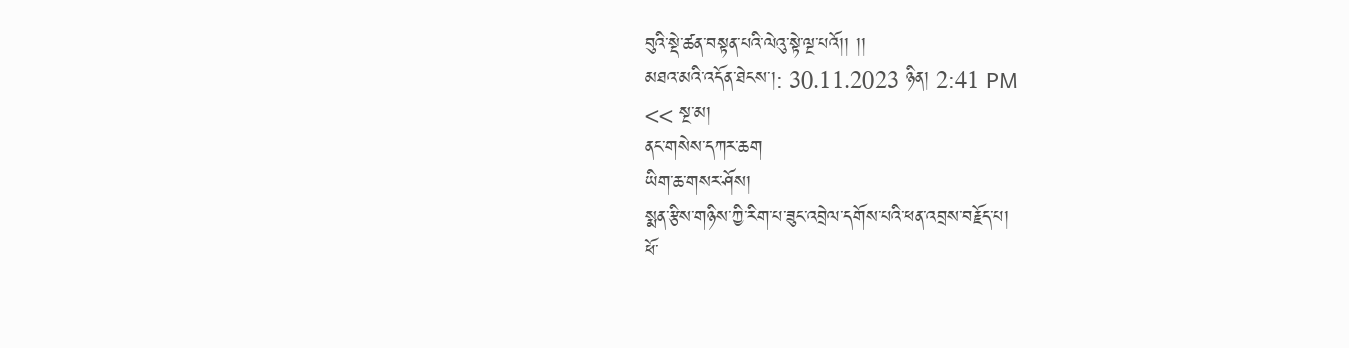བུའི་སྡེ་ཚན་བསྟན་པའི་ལེའུ་སྟེ་ལྔ་པའོ།། །།
མཐའ་མའི་འདོན་ཐེངས་།: 30.11.2023 ཉིན། 2:41 PM
<< སྔ་མ།
ནང་གསེས་དཀར་ཆག
ཡིག་ཆ་གསར་ཤོས།
སྨན་རྩིས་གཉིས་ཀྱི་རིག་པ་ཟུང་འབྲེལ་དགོས་པའི་ཕན་འབྲས་བརྗོད་པ།
ཕོ་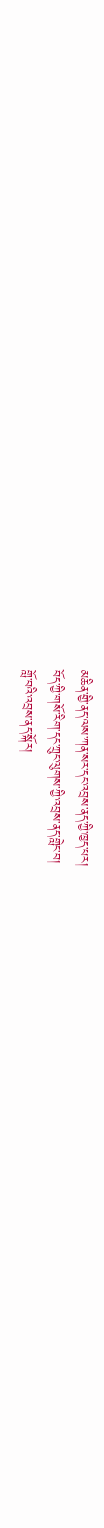མཆིན་གྱི་ནད་ལས་ཀན་སར་དང་འབྲས་ནད་ཀྱི་ཁྱད་པར།
བོད་ཀྱི་གསོ་རིག་དང་ཀྲུང་ལུགས་ཀྱི་འབྲས་ནད་གླེང་བ།
གློ་བའི་འབྲས་ནད་སྐོར།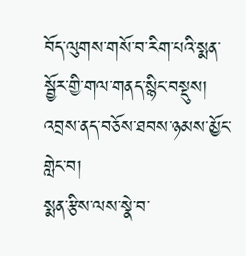བོད་ལུགས་གསོ་བ་རིག་པའི་སྨན་སྦྱོར་གྱི་གལ་གནད་སྙིང་བསྡུས།
འབྲས་ནད་བཅོས་ཐབས་ཉམས་མྱོང་གླེང་བ།
སྨན་རྩིས་ལས་སྣེ་བ་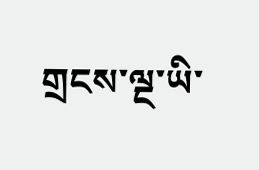གྲངས་ལྔ་ཡི་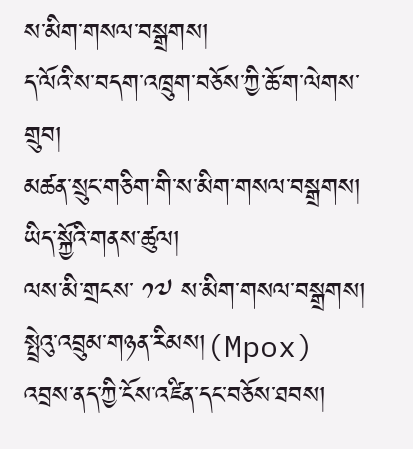ས་མིག་གསལ་བསྒྲགས།
ད་ལོའི་ས་བདག་འཁྲུག་བཅོས་ཀྱི་ཆོ་ག་ལེགས་གྲུབ།
མཚན་སྲུང་གཅིག་གི་ས་མིག་གསལ་བསྒྲགས།
ཡིད་སྐྱོའི་གནས་ཚུལ།
ལས་མི་གྲངས་ ༡༧ ས་མིག་གསལ་བསྒྲགས།
སྤྲེའུ་འབྲུམ་གཉན་རིམས།(Mpox)
འབྲས་ནད་ཀྱི་ངོས་འཛིན་དང་བཅོས་ཐབས།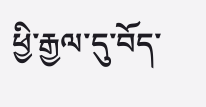ཕྱི་རྒྱལ་དུ་བོད་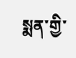སྨན་གྱི་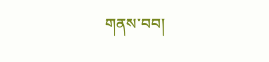གནས་བབ།